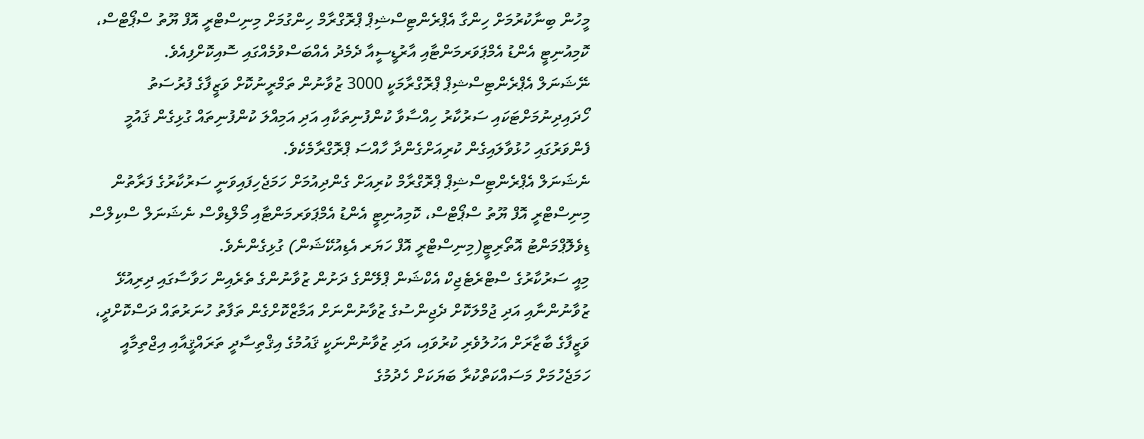މީހުން ބިނާކުރުމަށް ހިންގާ އެޕްރެންޓިސްޝިޕް ޕްރޮގްރާމް ހިންގުމަށް މިނިސްޓްރީ އޮފް ޔޫތު ސްޕޯޓްސް، ކޮމިއުނިޓީ އެންޑު އެމްޕަވަރމަންޓާއި އާރުޑީސީއާ ދެމެދު އެއްބަސްވުމެއްގައި ސޮއިކޮށްފިއެވެ.
ނޭޝަނަލް އެޕްރެންޓިސްޝިޕް ޕްރޮގްރާމަކީ 3000 ޒުވާނުން ތަމްރީނުކޮށް ވަޒީފާގެ ފުރުސަތު ހޯދައިދިނުމަށްޓަކައި ސަރުކާރު ހިއްސާވާ ކުންފުނިތަކާއި އަދި އަމިއްލަ ކުންފުނިތައް ގުޅިގެން ޤައުމީ ފެންވަރުގައި ހުޅުވާލައިގެން ކުރިއަށްގެންދާ ހާއްސަ ޕްރޮގްރާމެކެވެ.
ނެޝަނަލް އެޕްރެންޓިސްޝިޕް ޕްރޮގްރާމް ކުރިއަށް ގެންދިއުމަށް ހަމަޖެހިފައިވަނީ ސަރުކާރުގެ ފަރާތުން މިނިސްޓްރީ އޮފް ޔޫތު ސްޕޯޓްސް، ކޮމިއުނިޓީ އެންޑު އެމްޕަވަރމަންޓާއި މޯލްޑިވްސް ނެޝަނަލް ސްކިލްސް ޑިވެލޮޕްމަންޓު އޮތޯރިޓީ(މިނިސްޓްރީ އޮފް ހަޔަރ އެޑިއުކޭޝަން) ގުޅިގެންނެވެ.
މިއީ ސަރުކާރުގެ ސްޓްރެޓެޖިކް އެކްޝަން ޕްލޭންގެ ދަށުން ޒުވާނުންގެ ތެރެއިން ހަވާސާގައި ދިރިއުޅޭ ޒުވާނުންނާއި އަދި ޖުމްލަކޮށް ދެޖިންސުގެ ޒުވާނުންނަށް އަމާޒްކޮށްގެން ތަފާތު ހުނަރުތައް ދަސްކޮށްދީ، ވަޒީފާގެ ބާޒާރަށް އަހުލުވެރި ކުރުވައި، އަދި ޒުވާނުންނަކީ ޤައުމުގެ އިޤްތިސާދީ ތަރައްޤީއާއި އިޖްތިމާއީ ހަމަޖެހުމަށް މަސައްކަތްކުރާ ބަޔަކަށް ހެދުމުގެ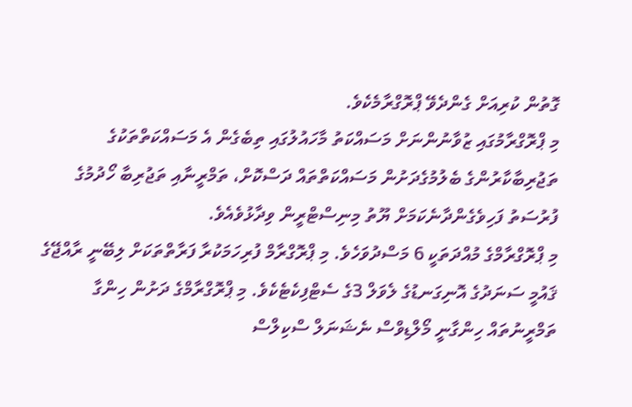ގޮތުން ކުރިއަށް ގެންދެވޭ ޕްރޮގްރާމެކެވެ.
މި ޕްރޮގްރާމުގައި ޒުވާނުންނަށް މަސައްކަތު މާހައުލުގައި ތިބެގެން އެ މަސައްކަތްތަކުގެ ތަޖުރިބާކާރުންގެ ބެލުމުގެދަށުން މަސައްކަތްތައް ދަސްކޮށް، ތަމްރީނާއި ތަޖުރިބާ ހޯދުމުގެ ފުރުސަތު ފަހިވެގެންދާނެކަމަށް ޔޫތު މިނިސްޓްރީން ވިދާޅުވެއެވެ.
މި ޕްރޮގްރާމްގެ މުއްދަތަކީ 6 މަސްދުވަހެވެ. މި ޕްރޮގްރާމް ފުރިހަމަކުރާ ފަރާތްތަކަށް ލިބޭނީ ރާއްޖޭގެ ޤައުމީ ސަނަދުގެ އޮނިގަނޑުގެ ލެވަލް 3ގެ ސެޓްފިކެޓެކެވެ. މި ޕްރޮގްރާމްގެ ދަށުން ހިންގާ ތަމްރީނުތައް ހިންގާނީ މޯލްޑިވްސް ނެޝަނަލް ސްކިލްސް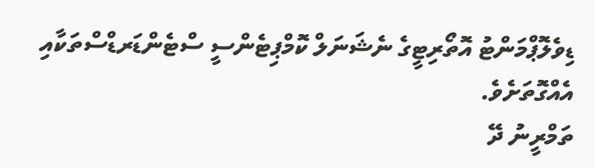ޑިވެލޮޕްމަންޓު އޮތޯރިޓީގެ ނެޝަނަލް ކޮމްޕިޓެންސީ ސްޓެންޑަރޑްސްތަކާއި އެއްގޮތަށެވެ.
ތަމްރީނު ދޭ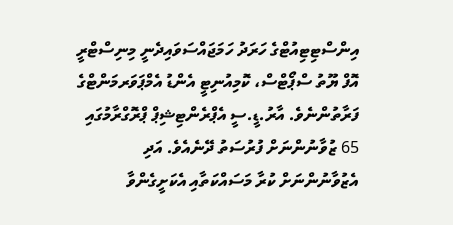އިންސްޓިޓިއުޓްގެ ހަރަދު ހަމަޖައްސަވައިދެނީ މިނިސްޓްރީ އޮފް ޔޫތު ސްޕޯޓްސް، ކޮމިއުނިޓީ އެންޑު އެމްޕަވަރމަންޓްގެ ފަރާތުންނެވެ. އާރު.ޑީ.ސީ އެޕްރެންޓިޝިޕް ޕްރޮގްރާމުގައި 65 ޒުވާނުންނަށް ފުރުސަތު ދޭނެއެވެ. އަދި އެޒުވާނުންނަށް ކުރާ މަސައްކަތާއި އެކަށީގެންވާ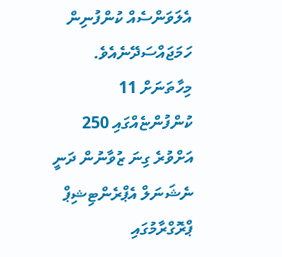އެލަވަންސެއް ކުންފުނިން ހަމަޖައްސަދޭނެއެވެ.
މިހާތަނަށް 11 ކުންފުންޏެއްގައި 250 އަށްވުރެ ގިނަ ޒުވާނުން ދަނީ ނެޝަނަލް އެޕްރެންޓިޝިޕް ޕްރޮގްރާމުގައި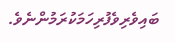ބައިވެރިވެފުރިހަމަކުރަމުންނެވެ.